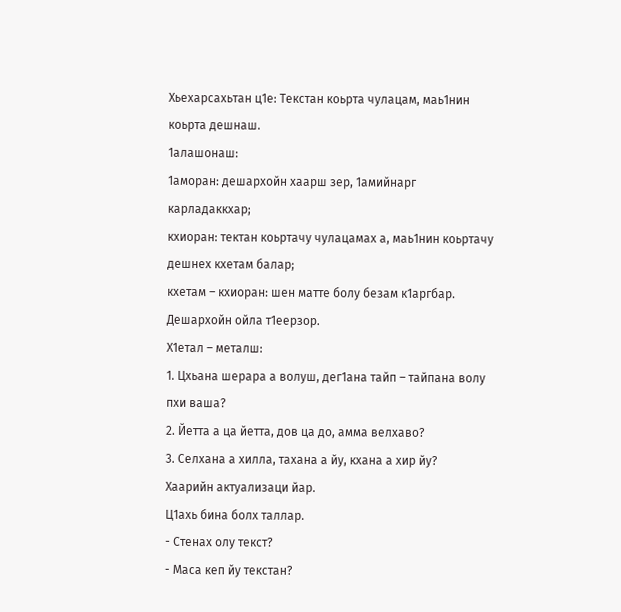Хьехарсахьтан ц1е: Текстан коьрта чулацам, маь1нин коьрта дешнаш.
1алашонаш:
1аморан: дешархойн хаарш зер, 1амийнарг карладаккхар;
кхиоран: тектан коьртачу чулацамах а, маь1нин коьртачу дешнех кхетам балар;
кхетам – кхиоран: шен матте болу безам к1аргбар.
Дешархойн ойла т1еерзор.
Х1етал – металш:
1. Цхьана шерара а волуш, дег1ана тайп – тайпана волу пхи ваша?
2. Йетта а ца йетта, дов ца до, амма велхаво?
3. Селхана а хилла, тахана а йу, кхана а хир йу?
Хаарийн актуализаци йар.
Ц1ахь бина болх таллар.
- Стенах олу текст?
- Маса кеп йу текстан?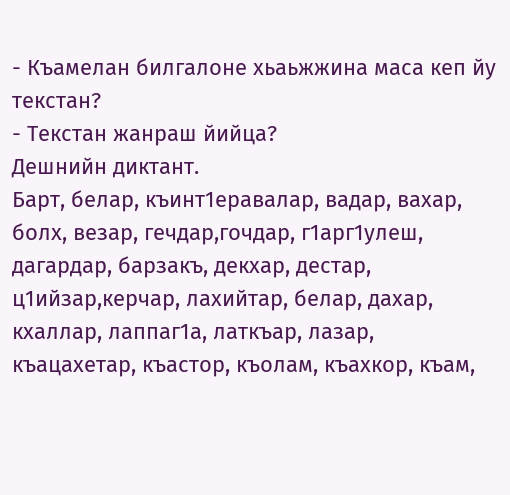- Къамелан билгалоне хьаьжжина маса кеп йу текстан?
- Текстан жанраш йийца?
Дешнийн диктант.
Барт, белар, къинт1еравалар, вадар, вахар, болх, везар, гечдар,гочдар, г1арг1улеш, дагардар, барзакъ, декхар, дестар, ц1ийзар,керчар, лахийтар, белар, дахар, кхаллар, лаппаг1а, латкъар, лазар,
къацахетар, къастор, къолам, къахкор, къам,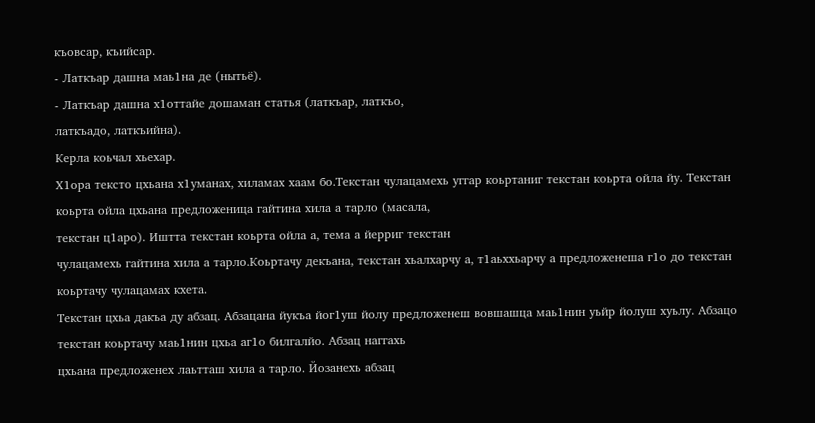къовсар, къийсар.
- Латкъар дашна маь1на де (нытьё).
- Латкъар дашна х1оттайе дошаман статья (латкъар, латкъо,
латкъадо, латкъийна).
Керла коьчал хьехар.
Х1ора тексто цхьана х1уманах, хиламах хаам бо.Текстан чулацамехь уггар коьртаниг текстан коьрта ойла йу. Текстан коьрта ойла цхьана предложеница гайтина хила а тарло (масала,
текстан ц1аро). Иштта текстан коьрта ойла а, тема а йерриг текстан
чулацамехь гайтина хила а тарло.Коьртачу декъана, текстан хьалхарчу а, т1аьххьарчу а предложенеша г1о до текстан коьртачу чулацамах кхета.
Текстан цхьа дакъа ду абзац. Абзацана йукъа йог1уш йолу предложенеш вовшашца маь1нин уьйр йолуш хуьлу. Абзацо текстан коьртачу маь1нин цхьа аг1о билгалйо. Абзац наггахь
цхьана предложенех лаьтташ хила а тарло. Йозанехь абзац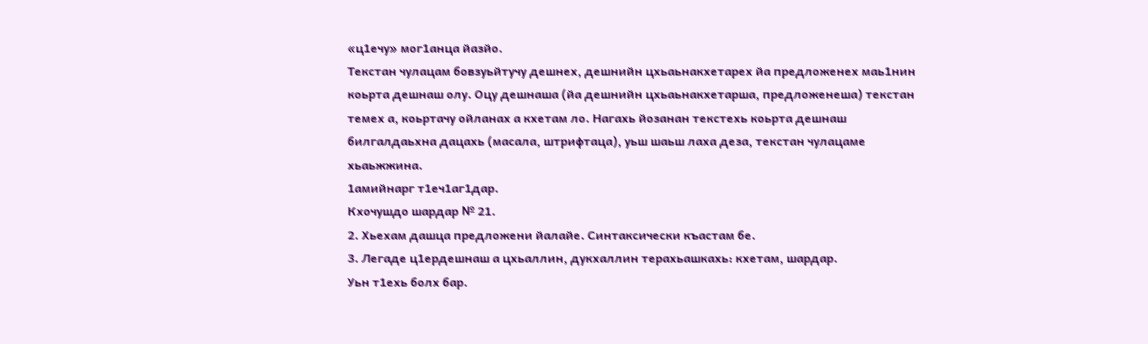«ц1ечу» мог1анца йазйо.
Текстан чулацам бовзуьйтучу дешнех, дешнийн цхьаьнакхетарех йа предложенех маь1нин коьрта дешнаш олу. Оцу дешнаша (йа дешнийн цхьаьнакхетарша, предложенеша) текстан темех а, коьртачу ойланах а кхетам ло. Нагахь йозанан текстехь коьрта дешнаш билгалдаьхна дацахь (масала, штрифтаца), уьш шаьш лаха деза, текстан чулацаме хьаьжжина.
1амийнарг т1еч1аг1дар.
Кхочушдо шардар № 21.
2. Хьехам дашца предложени йалайе. Синтаксически къастам бе.
3. Легаде ц1ердешнаш а цхьаллин, дукхаллин терахьашкахь: кхетам, шардар.
Уьн т1ехь болх бар.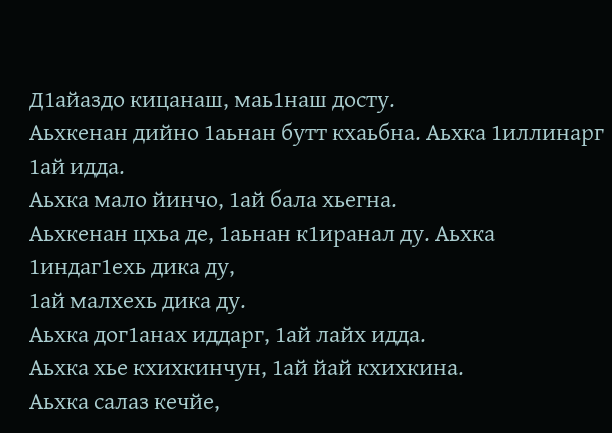Д1айаздо кицанаш, маь1наш досту.
Аьхкенан дийно 1аьнан бутт кхаьбна. Аьхка 1иллинарг 1ай идда.
Аьхка мало йинчо, 1ай бала хьегна.
Аьхкенан цхьа де, 1аьнан к1иранал ду. Аьхка 1индаг1ехь дика ду,
1ай малхехь дика ду.
Аьхка дог1анах иддарг, 1ай лайх идда.
Аьхка хье кхихкинчун, 1ай йай кхихкина.
Аьхка салаз кечйе,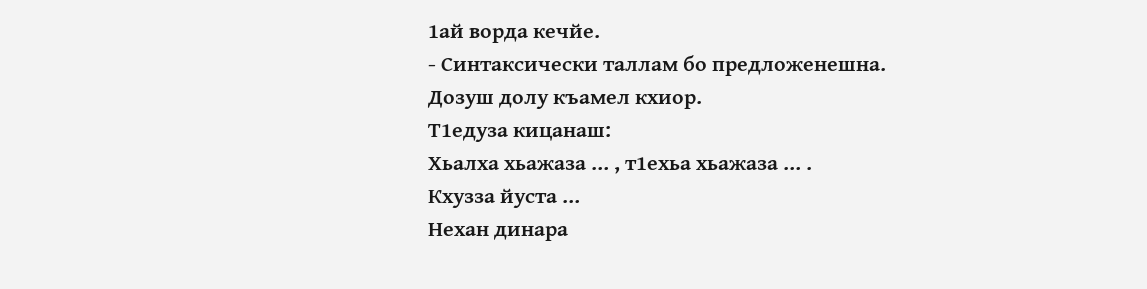1ай ворда кечйе.
- Синтаксически таллам бо предложенешна.
Дозуш долу къамел кхиор.
Т1едуза кицанаш:
Хьалха хьажаза … , т1ехьа хьажаза … .
Кхузза йуста …
Нехан динара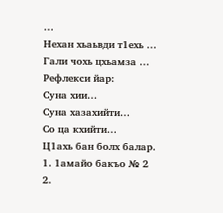…
Нехан хьаьвди т1ехь …
Гали чохь цхьамза …
Рефлекси йар:
Суна хии…
Суна хазахийти…
Со ца кхийти…
Ц1ахь бан болх балар.
1. 1амайо бакъо № 2
2.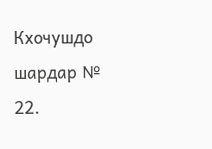Кхочушдо шардар № 22.